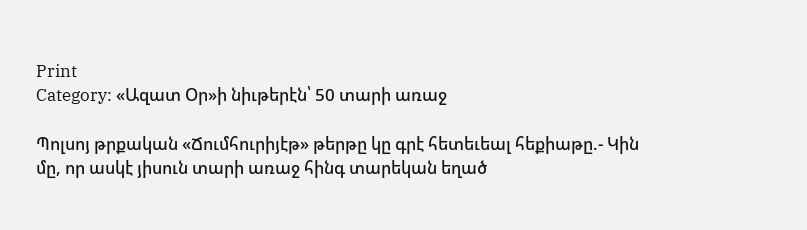Print
Category: «Ազատ Օր»ի նիւթերէն՝ 50 տարի առաջ

Պոլսոյ թրքական «Ճումհուրիյէթ» թերթը կը գրէ հետեւեալ հեքիաթը.- Կին մը, որ ասկէ յիսուն տարի առաջ հինգ տարեկան եղած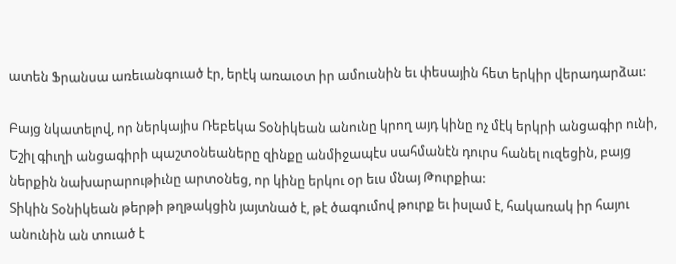ատեն Ֆրանսա առեւանգուած էր, երէկ առաւօտ իր ամուսնին եւ փեսային հետ երկիր վերադարձաւ:

Բայց նկատելով, որ ներկայիս Ռեբեկա Տօնիկեան անունը կրող այդ կինը ոչ մէկ երկրի անցագիր ունի, Եշիլ գիւղի անցագիրի պաշտօնեաները զինքը անմիջապէս սահմանէն դուրս հանել ուզեցին, բայց ներքին նախարարութիւնը արտօնեց, որ կինը երկու օր եւս մնայ Թուրքիա:
Տիկին Տօնիկեան թերթի թղթակցին յայտնած է, թէ ծագումով թուրք եւ իսլամ է, հակառակ իր հայու անունին ան տուած է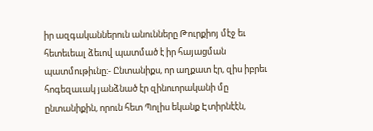իր ազգականներուն անունները Թուրքիոյ մէջ եւ հետեւեալ ձեւով պատմած է իր հայացման պատմութիւնը:- Ընտանիքս, որ աղքատ էր, զիս իբրեւ հոգեզաւակ յանձնած էր զինուորականի մը ընտանիքին, որուն հետ Պոլիս եկանք Էտիրնէէն,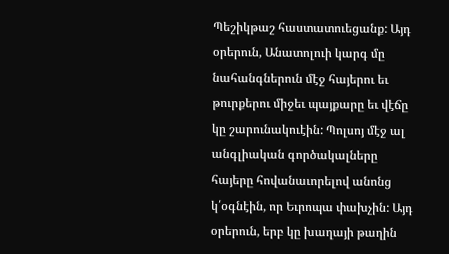Պեշիկթաշ հաստատուեցանք: Այդ օրերուն, Անատոլուի կարգ մը նահանգներուն մէջ հայերու եւ թուրքերու միջեւ պայքարը եւ վէճը կը շարունակուէին: Պոլսոյ մէջ ալ անգլիական գործակալները հայերը հովանաւորելով անոնց կ՛օգնէին, որ Եւրոպա փախչին: Այդ օրերուն, երբ կը խաղայի թաղին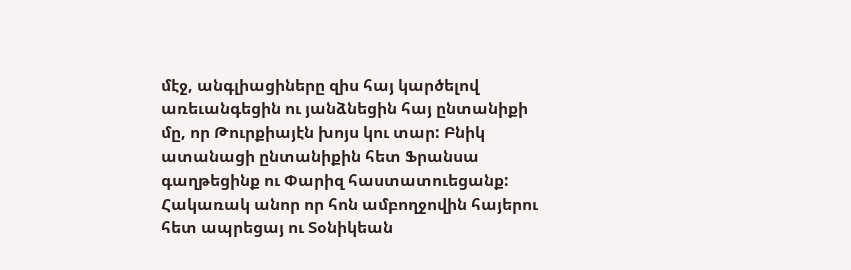մէջ, անգլիացիները զիս հայ կարծելով առեւանգեցին ու յանձնեցին հայ ընտանիքի մը, որ Թուրքիայէն խոյս կու տար: Բնիկ ատանացի ընտանիքին հետ Ֆրանսա գաղթեցինք ու Փարիզ հաստատուեցանք: Հակառակ անոր որ հոն ամբողջովին հայերու հետ ապրեցայ ու Տօնիկեան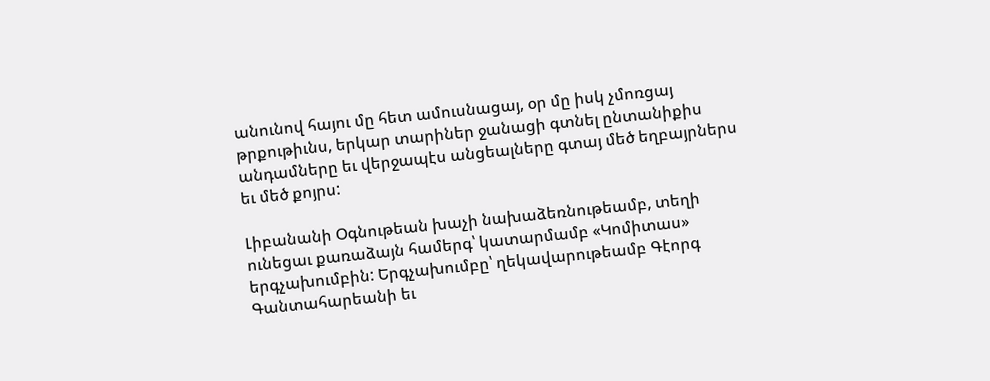անունով հայու մը հետ ամուսնացայ, օր մը իսկ չմոռցայ թրքութիւնս, երկար տարիներ ջանացի գտնել ընտանիքիս անդամները եւ վերջապէս անցեալները գտայ մեծ եղբայրներս եւ մեծ քոյրս:

Լիբանանի Օգնութեան խաչի նախաձեռնութեամբ, տեղի ունեցաւ քառաձայն համերգ՝ կատարմամբ «Կոմիտաս» երգչախումբին: Երգչախումբը՝ ղեկավարութեամբ Գէորգ Գանտահարեանի եւ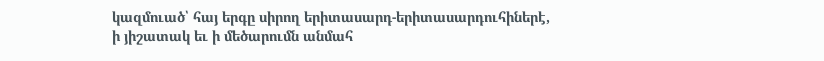կազմուած՝ հայ երգը սիրող երիտասարդ-երիտասարդուհիներէ, ի յիշատակ եւ ի մեծարումն անմահ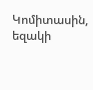Կոմիտասին, եզակի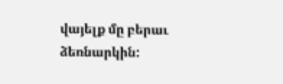վայելք մը բերաւ ձեռնարկին: